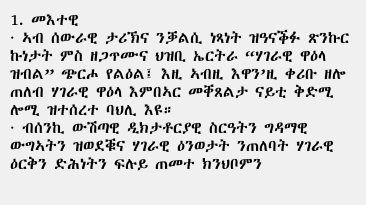1. መእተዊ
· ኣብ ሰውራዊ ታሪኽና ንቓልሲ ነጻነት ዝዓናቕፉ ጽንኩር ኩነታት ምስ ዘጋጥሙና ህዝቢ ኤርትራ “ሃገራዊ ዋዕላ ዝብል” ጭርሖ የልዕል፤ እዚ ኣብዚ እዋን’ዚ ቀሪቡ ዘሎ ጠለብ ሃገራዊ ዋዕላ እምበኣር መቐጸልታ ናይቲ ቅድሚ ሎሚ ዝተሰረተ ባህሊ እዩ።
· ብሰንኪ ውሽጣዊ ዲክታቶርያዊ ስርዓትን ግዳማዊ ውግኣትን ዝወደቑና ሃገራዊ ዕንወታት ንጠለባት ሃገራዊ ዕርቅን ድሕነትን ፍሉይ ጠመተ ክንህቦምን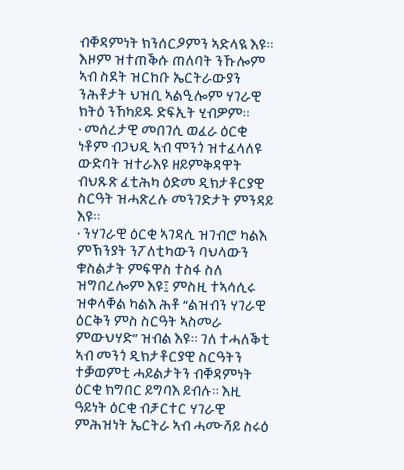ብቐዳምነት ክንሰርዖምን ኣድላዪ እዩ። እዞም ዝተጠቕሱ ጠለባት ንኹሎም ኣብ ስደት ዝርከቡ ኤርትራውያን ንሕቶታት ህዝቢ ኣልዒሎም ሃገራዊ ክትዕ ንኸካይዱ ድፍኢት ሂብዎም።
· መሰረታዊ መበገሲ ወፈራ ዕርቂ ነቶም ብጋህዲ ኣብ ሞንጎ ዝተፈላለዩ ውድባት ዝተራእዩ ዘይምቅዳዋት ብህጹጽ ፈቲሕካ ዕድመ ዲክታቶርያዊ ስርዓት ዝሓጽረሉ መንገድታት ምንዳይ እዩ።
· ንሃገራዊ ዕርቂ ኣገዳሲ ዝገብሮ ካልእ ምኽንያት ንፖለቲካውን ባህላውን ቁስልታት ምፍዋስ ተስፋ ስለ ዝግበረሎም እዩ፤ ምስዚ ተኣሳሲሩ ዝቀላቐል ካልእ ሕቶ “ልዝብን ሃገራዊ ዕርቅን ምስ ስርዓት ኣስመራ ምውህሃድ” ዝብል እዩ። ገለ ተሓለቕቲ ኣብ መንጎ ዲክታቶርያዊ ስርዓትን ተቓወምቲ ሓይልታትን ብቐዳምነት ዕርቂ ክግበር ይግባእ ይብሉ። እዚ ዓይነት ዕርቂ ብቻርተር ሃገራዊ ምሕዝነት ኤርትራ ኣብ ሓሙሻይ ስሩዕ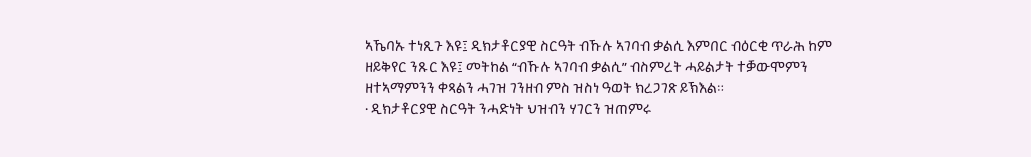ኣኼባኡ ተነጺጉ እዩ፤ ዲክታቶርያዊ ስርዓት ብኹሉ ኣገባብ ቃልሲ እምበር ብዕርቂ ጥራሕ ከም ዘይቅየር ንጹር እዩ፤ መትከል “ብኹሉ ኣገባብ ቃልሲ” ብስምረት ሓይልታት ተቓውሞምን ዘተኣማምንን ቀጻልን ሓገዝ ገንዘብ ምስ ዝስነ ዓወት ክረጋገጽ ይኽእል።
· ዲክታቶርያዊ ስርዓት ንሓድነት ህዝብን ሃገርን ዝጠምሩ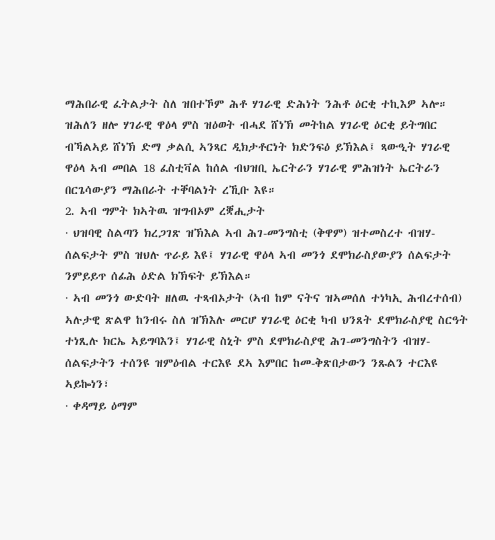ማሕበራዊ ፈትልታት ስለ ዝበተኾም ሕቶ ሃገራዊ ድሕነት ንሕቶ ዕርቂ ተኪእዎ ኣሎ። ዝሕለን ዘሎ ሃገራዊ ዋዕላ ምስ ዝዕወት ብሓደ ሸነኽ መትከል ሃገራዊ ዕርቂ ይትግበር ብኻልኣይ ሸነኽ ድማ ቃልሲ ኣንጻር ዲክታቶርነት ክድንፍዕ ይኽእል፤ ጻውዒት ሃገራዊ ዋዕላ ኣብ መበል 18 ፈስቲቫል ከሰል ብህዝቢ ኤርትራን ሃገራዊ ምሕዝነት ኤርትራን በርጌሳውያን ማሕበራት ተቐባልነት ረኺቡ እዩ።
2. ኣብ ግምት ክኣትዉ ዝግብኦም ረቛሒታት
· ህዝባዊ ስልጣን ክረጋገጽ ዝኽእል ኣብ ሕገ-መንግስቲ (ቅዋም) ዝተመስረተ ብዝሃ-ሰልፍታት ምስ ዝህሉ ጥራይ እዩ፤ ሃገራዊ ዋዕላ ኣብ መንጎ ደሞክራስያውያን ሰልፍታት ንምይይጥ ሰፊሕ ዕድል ክኽፍት ይኽእል።
· ኣብ መንጎ ውድባት ዘለዉ ተጻብኦታት (ኣብ ከም ናትና ዝኣመሰለ ተነካኢ ሕብረተሰብ) ኣሉታዊ ጽልዋ ከንብሩ ስለ ዝኽእሉ መርሆ ሃገራዊ ዕርቂ ካብ ህንጸት ደሞክራስያዊ ስርዓት ተነጺሉ ክርኤ ኣይግባእን፤ ሃገራዊ ስኒት ምስ ደሞክራስያዊ ሕገ-መንግስትን ብዝሃ-ሰልፍታትን ተሰንዩ ዝምዕብል ተርእዩ ደኣ እምበር ከመ-ቅጽበታውን ንጹልን ተርእዩ ኣይኰነን፣
· ቀዳማይ ዕማም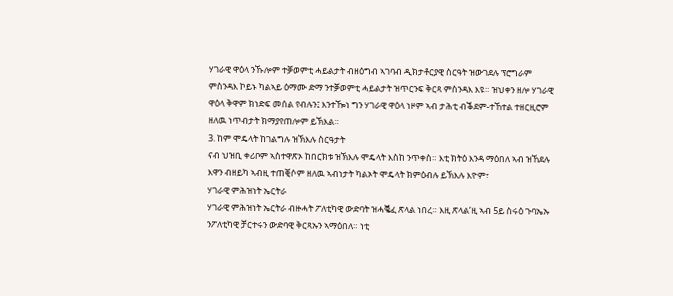ሃገራዊ ዋዕላ ንኹሎም ተቓወምቲ ሓይልታት ብዘዕግብ ኣገባብ ዲክታቶርያዊ ስርዓት ዝውገደሉ ፕሮግራም ምስንዳእ ኮይኑ ካልኣይ ዕማሙ ድማ ንተቓወምቲ ሓይልታት ዝጥርንፍ ቅርጻ ምስንዳእ እዩ። ዝህቀን ዘሎ ሃገራዊ ዋዕላ ቅዋም ክነድፍ መሰል የብሉን፤ እንተዀነ ግን ሃገራዊ ዋዕላ ነዞም ኣብ ታሕቲ ብቕደም-ተኸተል ተዘርዚሮም ዘለዉ ነጥብታት ክማያየጠሎም ይኽእል።
3. ከም ሞዴላት ከገልግሉ ዝኽእሉ ስርዓታት
ናብ ህዝቢ ቀሪቦም ኣስተዋጽኦ ከበርክቱ ዝኽእሉ ሞዴላት እስከ ንጥቀስ። እቲ ክትዕ እንዳ ማዕበለ ኣብ ዝኸደሉ እዋን ብዘይካ ኣብዚ ተጠቒሶም ዘለዉ ኣብነታት ካልኦት ሞዴላት ክምዕብሉ ይኽእሉ እዮም፣
ሃገራዊ ምሕዝነት ኤርትራ
ሃገራዊ ምሕዝነት ኤርትራ ብዙሓት ፖለቲካዊ ውድባት ዝሓቘፈ ጽላል ነበረ። እዚ ጽላል’ዚ ኣብ 5ይ ስሩዕ ጉባኤኡ ንፖለቲካዊ ቻርተሩን ውድባዊ ቅርጻኡን ኣማዕበለ። ነቲ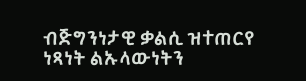ብጅግንነታዊ ቃልሲ ዝተጠርየ ነጻነት ልኡላውነትን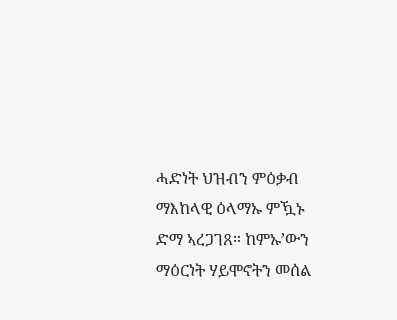ሓድነት ህዝብን ምዕቃብ ማእከላዊ ዕላማኡ ምዃኑ ድማ ኣረጋገጸ። ከምኡ’ውን ማዕርነት ሃይሞኖትን መሰል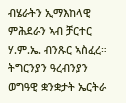ብሄራትን ኢማእከላዊ ምሕደራን ኣብ ቻርተር ሃ.ም.ኤ. ብንጹር ኣስፈረ። ትግርንያን ዓረብንያን ወግዓዊ ቋንቋታት ኤርትራ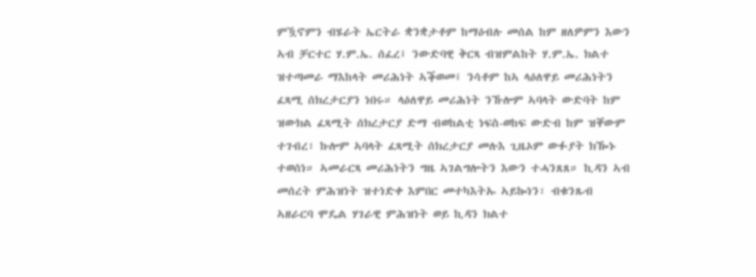ምዃኖምን ብሄራት ኤርትራ ቋንቋታቶም ከማዕብሉ መሰል ከም ዘለዎምን እውን ኣብ ቻርተር ሃ.ም.ኤ. ሰፈረ፤ ንውድባዊ ቅርጻ ብዝምልከት ሃ.ም.ኤ. ክልተ ዝተጣመራ ማእከላት መሪሕነት ኣቕወመ፤ ንሳቶም ከኣ ላዕለዋይ መሪሕነትን ፈጻሚ ሰክረታርያን ነበሩ። ላዕለዋይ መሪሕነት ንኹሎም ኣባላት ውድባት ከም ዝውክል ፈጻሚት ሰክረታርያ ድማ ብወከልቲ ነፍስ-ወከፍ ውድብ ከም ዝቐውም ተገብረ፣ ኩሎም ኣባላት ፈጻሚት ሰክረታርያ መሉእ ጊዜኦም ውፉያት ክዀኑ ተወሰነ። ኣመራርጻ መሪሕነትን ግዜ ኣገልግሎትን እውን ተሓንጸጸ። ኪዳን ኣብ መሰረት ምሕዝነት ዝተነድቀ እምበር መተካእትኡ ኣይኰነን፣ ብቁንጹብ ኣዘራርባ ሞዴል ሃገራዊ ምሕዝነት ወይ ኪዳን ክልተ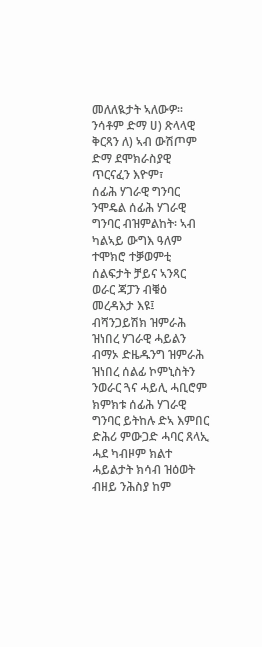መለለዪታት ኣለውዎ። ንሳቶም ድማ ሀ) ጽላላዊ ቅርጻን ለ) ኣብ ውሽጦም ድማ ደሞክራስያዊ ጥርናፈን እዮም፣
ሰፊሕ ሃገራዊ ግንባር
ንሞዴል ሰፊሕ ሃገራዊ ግንባር ብዝምልከት፡ ኣብ ካልኣይ ውግእ ዓለም ተሞክሮ ተቓወምቲ ሰልፍታት ቻይና ኣንጻር ወራር ጃፓን ብቑዕ መረዳእታ እዩ፤ ብሻንጋይሽክ ዝምራሕ ዝነበረ ሃገራዊ ሓይልን ብማኦ ድዜዱንግ ዝምራሕ ዝነበረ ሰልፊ ኮምኒስትን ንወራር ጓና ሓይሊ ሓቢሮም ክምክቱ ሰፊሕ ሃገራዊ ግንባር ይትከሉ ድኣ እምበር ድሕሪ ምውጋድ ሓባር ጸላኢ ሓደ ካብዞም ክልተ ሓይልታት ክሳብ ዝዕወት ብዘይ ንሕስያ ከም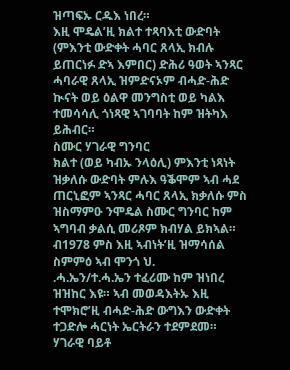ዝጣፍኡ ርዱእ ነበረ።
እዚ ሞዴል’ዚ ክልተ ተጻባእቲ ውድባት (ምእንቲ ውድቀት ሓባር ጸላኢ ክብሉ ይጠርነፉ ድኣ እምበር) ድሕሪ ዓወት ኣንጻር ሓባራዊ ጸላኢ ዝምድናኦም ብሓድ-ሕድ ኲናት ወይ ዕልዋ መንግስቲ ወይ ካልእ ተመሳሳሊ ጎነጻዊ ኣገባባት ከም ዝትካእ ይሕብር።
ስሙር ሃገራዊ ግንባር
ክልተ (ወይ ካብኡ ንላዕሊ) ምእንቲ ነጻነት ዝቃለሱ ውድባት ምሉእ ዓቕሞም ኣብ ሓደ ጠርኒፎም ኣንጻር ሓባር ጸላኢ ክቃለሱ ምስ ዝስማምዑ ንሞዴል ስሙር ግንባር ከም ኣግባብ ቃልሲ መሪጾም ክብሃል ይክኣል። ብ1978 ምስ እዚ ኣብነት’ዚ ዝማሳሰል ስምምዕ ኣብ ሞንጎ ህ.
.ሓ.ኤን/ተ.ሓ.ኤን ተፈሪሙ ከም ዝነበረ ዝዝከር እዩ። ኣብ መወዳእትኡ እዚ ተሞክሮ’ዚ ብሓድ-ሕድ ውግእን ውድቀት ተጋድሎ ሓርነት ኤርትራን ተደምደመ።
ሃገራዊ ባይቶ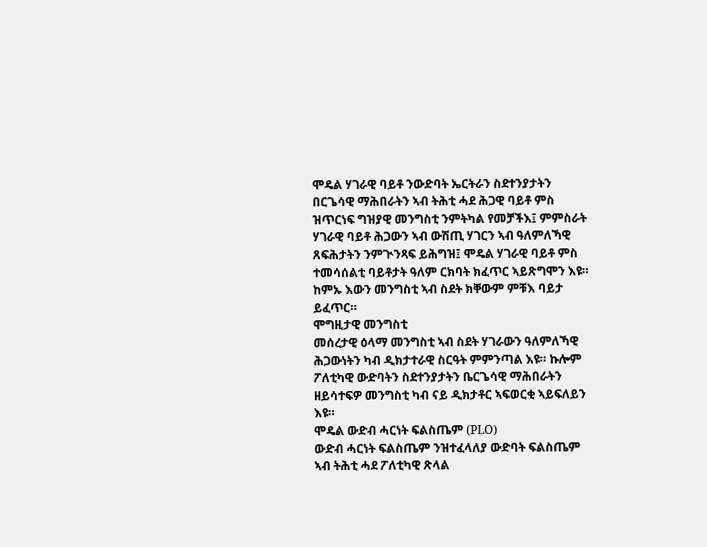ሞዴል ሃገራዊ ባይቶ ንውድባት ኤርትራን ስደተንያታትን በርጌሳዊ ማሕበራትን ኣብ ትሕቲ ሓደ ሕጋዊ ባይቶ ምስ ዝጥርነፍ ግዝያዊ መንግስቲ ንምትካል የመቻችእ፤ ምምስራት ሃገራዊ ባይቶ ሕጋውን ኣብ ውሽጢ ሃገርን ኣብ ዓለምለኻዊ ጸፍሕታትን ንምጒንጻፍ ይሕግዝ፤ ሞዴል ሃገራዊ ባይቶ ምስ ተመሳሰልቲ ባይቶታት ዓለም ርክባት ክፈጥር ኣይጽግሞን እዩ። ከምኡ እውን መንግስቲ ኣብ ስደት ክቐውም ምቹእ ባይታ ይፈጥር።
ሞግዚታዊ መንግስቲ
መሰረታዊ ዕላማ መንግስቲ ኣብ ስደት ሃገራውን ዓለምለኻዊ ሕጋውነትን ካብ ዲክታተራዊ ስርዓት ምምንጣል እዩ። ኩሎም ፖለቲካዊ ውድባትን ስደተንያታትን ቤርጌሳዊ ማሕበራትን ዘይሳተፍዎ መንግስቲ ካብ ናይ ዲክታቶር ኣፍወርቂ ኣይፍለይን እዩ።
ሞዴል ውድብ ሓርነት ፍልስጤም (PLO)
ውድብ ሓርነት ፍልስጤም ንዝተፈላለያ ውድባት ፍልስጤም ኣብ ትሕቲ ሓደ ፖለቲካዊ ጽላል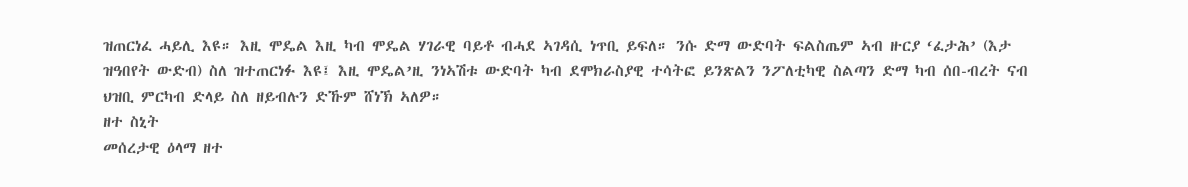ዝጠርነፈ ሓይሊ እዩ። እዚ ሞዴል እዚ ካብ ሞዴል ሃገራዊ ባይቶ ብሓደ ኣገዳሲ ነጥቢ ይፍለ። ንሱ ድማ ውድባት ፍልስጤም ኣብ ዙርያ ‘ፈታሕ’ (እታ ዝዓበየት ውድብ) ስለ ዝተጠርነፉ እዩ፤ እዚ ሞዴል’ዚ ንነኣሽቱ ውድባት ካብ ደሞክራስያዊ ተሳትፎ ይንጽልን ንፖለቲካዊ ስልጣን ድማ ካብ ሰበ-ብረት ናብ ህዝቢ ምርካብ ድላይ ስለ ዘይብሉን ድኹም ሸነኽ ኣለዎ።
ዘተ ስኒት
መሰረታዊ ዕላማ ዘተ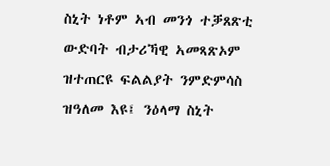ስኒት ነቶም ኣብ መንጎ ተቓጸጽቲ ውድባት ብታሪኻዊ ኣመጻጽኦም ዝተጠርዩ ፍልልያት ንምድምሳስ ዝዓለመ እዩ፤ ንዕላማ ስኒት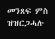መንጸፍ ምስ ዝዝርጋሓሉ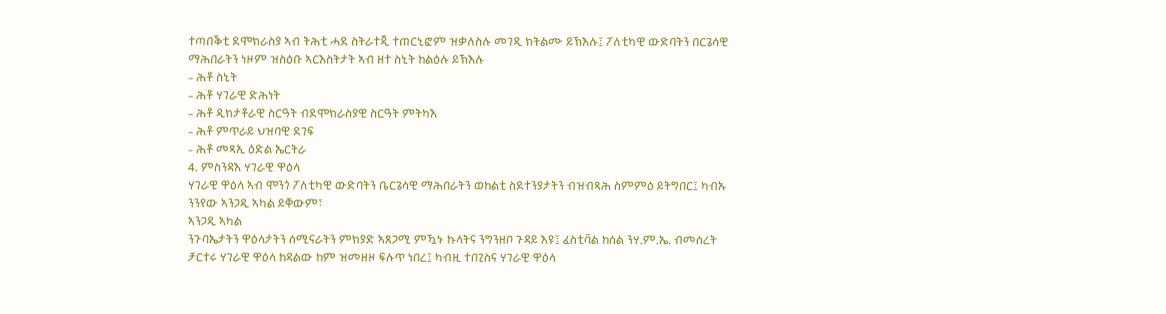ተጣበቕቲ ደሞክራስያ ኣብ ትሕቲ ሓደ ስትራተጂ ተጠርኒፎም ዝቃለስሉ መገዲ ክትልሙ ይኽእሉ፤ ፖለቲካዊ ውድባትን በርጌሳዊ ማሕበራትን ነዞም ዝስዕቡ ኣርእስትታት ኣብ ዘተ ስኒት ከልዕሉ ይኽእሉ
– ሕቶ ስኒት
– ሕቶ ሃገራዊ ድሕነት
– ሕቶ ዲክታቶራዊ ስርዓት ብደሞክራስያዊ ስርዓት ምትካእ
– ሕቶ ምጥራይ ህዝባዊ ደገፍ
– ሕቶ መጻኢ ዕድል ኤርትራ
4. ምስንዳእ ሃገራዊ ዋዕላ
ሃገራዊ ዋዕላ ኣብ ሞንጎ ፖለቲካዊ ውድባትን ቤርጌሳዊ ማሕበራትን ወከልቲ ስደተንያታትን ብዝብጻሕ ስምምዕ ይትግበር፤ ካብኡ ንንየው ኣንጋዲ ኣካል ይቐውም፣
ኣንጋዲ ኣካል
ንጉባኤታትን ዋዕላታትን ሰሚናራትን ምክያድ ኣጸጋሚ ምዃኑ ኩላትና ንግንዘቦ ጉዳይ እዩ፤ ፈስቲቫል ከሰል ንሃ.ም.ኤ. ብመሰረት ቻርተሩ ሃገራዊ ዋዕላ ከዳልው ከም ዝመዘዞ ፍሉጥ ነበረ፤ ካብዚ ተበጊስና ሃገራዊ ዋዕላ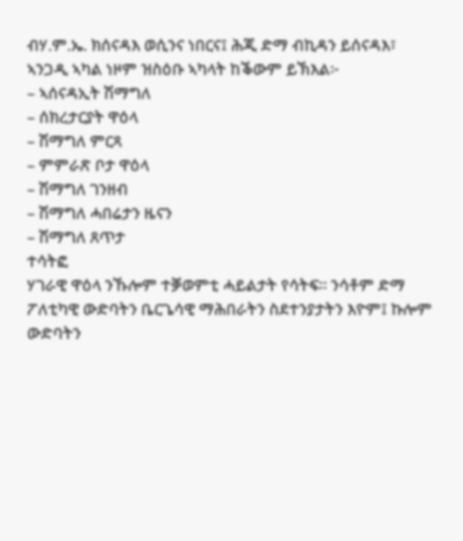ብሃ.ም.ኤ. ክሰናዳእ ወሲንና ነበርና፤ ሕጂ ድማ ብኪዳን ይሰናዳእ፣
ኣንጋዲ ኣካል ነዞም ዝስዕቡ ኣካላት ከቕውም ይኽእል፦
– ኣሰናዳኢት ሽማግለ
– ሰክረታርያት ዋዕላ
– ሽማግለ ምርጻ
– ምምራጽ ቦታ ዋዕላ
– ሽማግለ ገንዘብ
– ሽማግለ ሓበሬታን ዜናን
– ሽማግለ ጸጥታ
ተሳትፎ
ሃገራዊ ዋዕላ ንኹሎም ተቓወምቲ ሓይልታት የሳትፍ። ንሳቶም ድማ ፖለቲካዊ ውድባትን ቤርጌሳዊ ማሕበራትን ስደተንያታትን እዮም፤ ኩሎም ውድባትን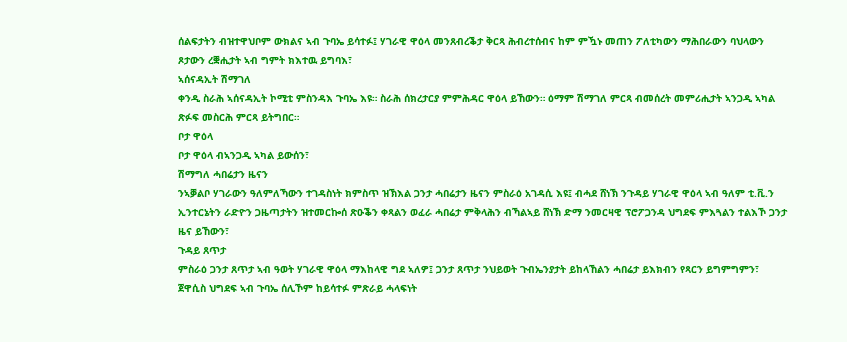ሰልፍታትን ብዝተዋህቦም ውክልና ኣብ ጉባኤ ይሳተፉ፤ ሃገራዊ ዋዕላ መንጸብረቕታ ቅርጻ ሕብረተሰብና ከም ምዃኑ መጠን ፖለቲካውን ማሕበራውን ባህላውን ጾታውን ረቛሒታት ኣብ ግምት ክእተዉ ይግባእ፣
ኣሰናዳኢት ሽማገለ
ቀንዲ ስራሕ ኣሰናዳኢት ኮሚቲ ምስንዳእ ጉባኤ እዩ። ስራሕ ሰክረታርያ ምምሕዳር ዋዕላ ይኸውን። ዕማም ሽማገለ ምርጻ ብመሰረት መምሪሒታት ኣንጋዲ ኣካል ጽፉፍ መስርሕ ምርጻ ይትግበር።
ቦታ ዋዕላ
ቦታ ዋዕላ ብኣንጋዲ ኣካል ይውሰን፣
ሽማግለ ሓበሬታን ዜናን
ንኣቓልቦ ሃገራውን ዓለምለኻውን ተገዳስነት ክምስጥ ዝኽእል ጋንታ ሓበሬታን ዜናን ምስራዕ አገዳሲ እዩ፤ ብሓደ ሸነኽ ንጉዳይ ሃገራዊ ዋዕላ ኣብ ዓለም ቲ.ቪ.ን ኢንተርኔትን ራድዮን ጋዜጣታትን ዝተመርኰሰ ጽዑቕን ቀጻልን ወፈራ ሓበሬታ ምቅላሕን ብኻልኣይ ሸነኽ ድማ ንመርዛዊ ፕሮፖጋንዳ ህግደፍ ምእጓልን ተልእኾ ጋንታ ዜና ይኸውን፣
ጉዳይ ጸጥታ
ምስራዕ ጋንታ ጸጥታ ኣብ ዓወት ሃገራዊ ዋዕላ ማእከላዊ ግደ ኣለዎ፤ ጋንታ ጸጥታ ንህይወት ጉብኤንያታት ይከላኸልን ሓበሬታ ይእክብን የጻርን ይግምግምን፣ ጀዋሲስ ህግደፍ ኣብ ጉባኤ ሰሊኾም ከይሳተፉ ምጽራይ ሓላፍነት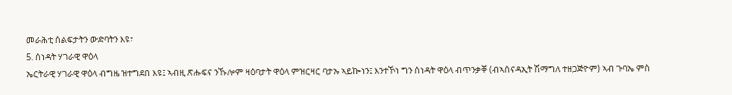መራሕቲ ሰልፍታትን ውድባትን እዩ፣
5. ሰነዳት ሃገራዊ ዋዕላ
ኤርትራዊ ሃገራዊ ዋዕላ ብግዜ ዝተግደበ እዩ፤ ኣብዚ ጽሑፍና ንኹሎም ዛዕባታት ዋዕላ ምዝርዛር ባታኡ ኣይኰነን፤ እንተኾነ ግን ሰነዳት ዋዕላ ብጥንቃቐ (ብኣሰናዳኢት ሽማግለ ተዘጋጅዮም) ኣብ ጉባኤ ምስ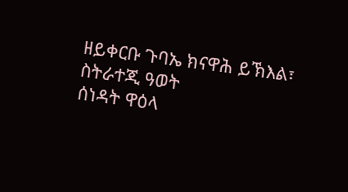ዘይቀርቡ ጉባኤ ክናዋሕ ይኽእል፣
ስትራተጂ ዓወት
ሰነዳት ዋዕላ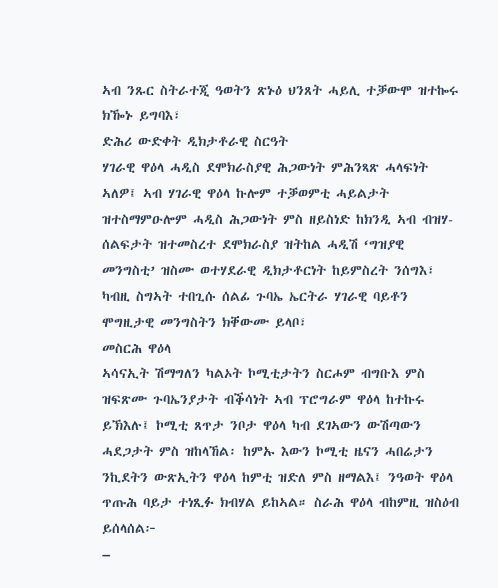ኣብ ንጹር ስትራተጂ ዓወትን ጽኑዕ ህንጸት ሓይሊ ተቓውሞ ዝተኰሩ ክዀኑ ይግባእ፣
ድሕሪ ውድቀት ዲክታቶራዊ ስርዓት
ሃገራዊ ዋዕላ ሓዲስ ደሞክራስያዊ ሕጋውነት ምሕንጻጽ ሓላፍነት ኣለዎ፤ ኣብ ሃገራዊ ዋዕላ ኩሎም ተቓወምቲ ሓይልታት ዝተስማምዑሎም ሓዲስ ሕጋውነት ምስ ዘይስነድ ከክንዲ ኣብ ብዝሃ-ሰልፍታት ዝተመስረተ ደሞክራስያ ዝትከል ሓዲሽ ‘ግዝያዊ መንግስቲ’ ዝስሙ ወተሃደራዊ ዲክታቶርነት ከይምስረት ንሰግእ፣ ካብዚ ስግኣት ተበጊሱ ሰልፊ ጉባኤ ኤርትራ ሃገራዊ ባይቶን ሞግዚታዊ መንግስትን ክቐውሙ ይላቦ፣
መስርሕ ዋዕላ
ኣሳናኢት ሽማግለን ካልኦት ኮሚቲታትን ስርሖም ብግቡእ ምስ ዝፍጽሙ ጉባኤንያታት ብቕሳነት ኣብ ፕሮግራም ዋዕላ ከተኩሩ ይኽእሉ፤ ኮሚቲ ጸጥታ ንቦታ ዋዕላ ካብ ደገኣውን ውሽጣውን ሓደጋታት ምስ ዝከላኸል፡ ከምኡ እውን ኮሚቲ ዜናን ሓበሬታን ንኪደትን ውጽኢትን ዋዕላ ከምቲ ዝድለ ምስ ዘማልእ፤ ንዓወት ዋዕላ ጥጡሕ ባይታ ተነጺፉ ክብሃል ይከኣል። ስራሕ ዋዕላ ብከምዚ ዝስዕብ ይሰላሰል፦
–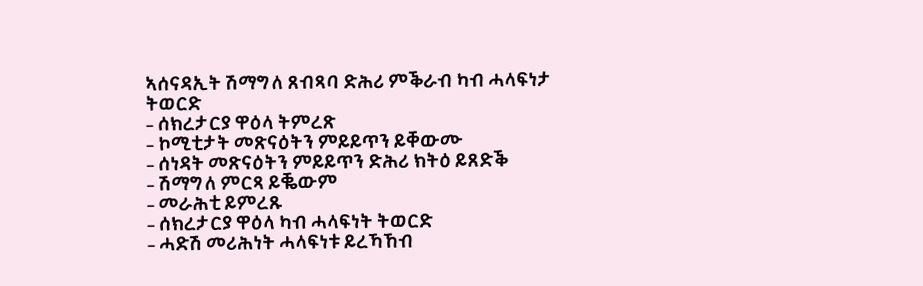ኣሰናዳኢት ሽማግለ ጸብጻባ ድሕሪ ምቕራብ ካብ ሓላፍነታ ትወርድ
– ሰክረታርያ ዋዕላ ትምረጽ
– ኮሚቲታት መጽናዕትን ምይይጥን ይቐውሙ
– ሰነዳት መጽናዕትን ምይይጥን ድሕሪ ክትዕ ይጸድቕ
– ሽማግለ ምርጻ ይቘውም
– መራሕቲ ይምረጹ
– ሰክረታርያ ዋዕላ ካብ ሓላፍነት ትወርድ
– ሓድሽ መሪሕነት ሓላፍነቱ ይረኻኸብ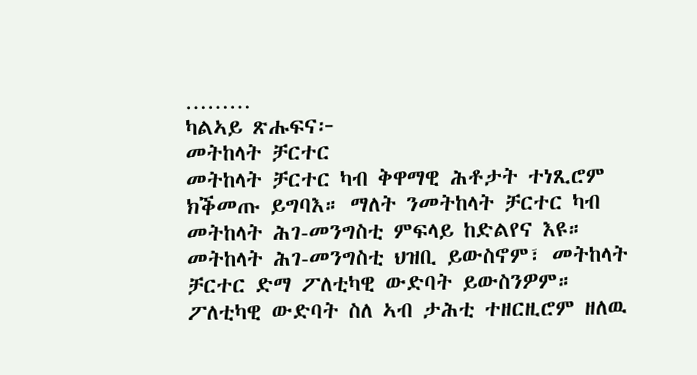………
ካልኣይ ጽሑፍና፦
መትከላት ቻርተር
መትከላት ቻርተር ካብ ቅዋማዊ ሕቶታት ተነጺሮም ክቕመጡ ይግባእ። ማለት ንመትከላት ቻርተር ካብ መትከላት ሕገ-መንግስቲ ምፍላይ ከድልየና እዩ። መትከላት ሕገ-መንግስቲ ህዝቢ ይውስኖም፣ መትከላት ቻርተር ድማ ፖለቲካዊ ውድባት ይውስንዎም።
ፖለቲካዊ ውድባት ስለ ኣብ ታሕቲ ተዘርዚሮም ዘለዉ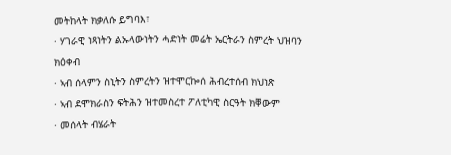መትከላት ክቃለሱ ይግባእ፣
· ሃገራዊ ነጻነትን ልኡላውነትን ሓድነት መሬት ኤርትራን ስምረት ህዝባን ክዕቀብ
· ኣብ ሰላምን ስኒትን ስምረትን ዝተሞርኰሰ ሕብረተሰብ ክህነጽ
· ኣብ ደሞክራስን ፍትሕን ዝተመስረተ ፖለቲካዊ ስርዓት ክቐውም
· መሰላት ብሄራት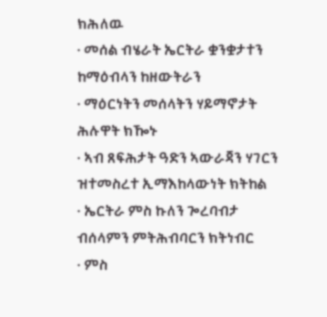ክሕለዉ
· መሰል ብሄራት ኤርትራ ቋንቋታተን ከማዕብላን ከዘውትራን
· ማዕርነትን መሰላትን ሃይማኖታት ሕሉዋት ክዀኑ
· ኣብ ጸፍሕታት ዓድን ኣውራጃን ሃገርን ዝተመስረተ ኢማእከላውነት ክትከል
· ኤርትራ ምስ ኩለን ጐረባብታ ብሰላምን ምትሕብባርን ክትነብር
· ምስ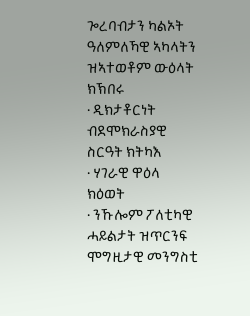ጐረባብታን ካልኦት ዓለምለኻዊ ኣካላትን ዝኣተወቶም ውዕላት ክኽበሩ
· ዲክታቶርነት ብደሞክራስያዊ ስርዓት ክትካእ
· ሃገራዊ ዋዕላ ክዕወት
· ንኹሎም ፖለቲካዊ ሓይልታት ዝጥርንፍ ሞግዚታዊ መንግስቲ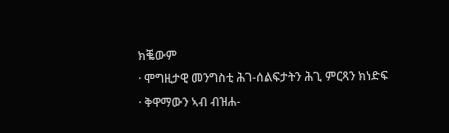ክቘውም
· ሞግዚታዊ መንግስቲ ሕገ-ሰልፍታትን ሕጊ ምርጻን ክነድፍ
· ቅዋማውን ኣብ ብዝሐ-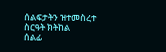ሰልፍታትን ዝተመስረተ ስርዓት ክትከል
ሰልፊ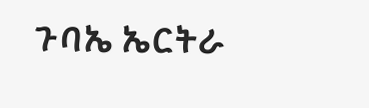ጉባኤ ኤርትራ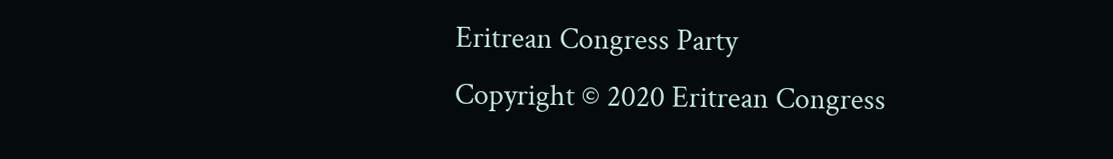Eritrean Congress Party
Copyright © 2020 Eritrean Congress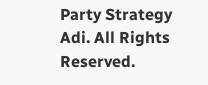Party Strategy Adi. All Rights Reserved.